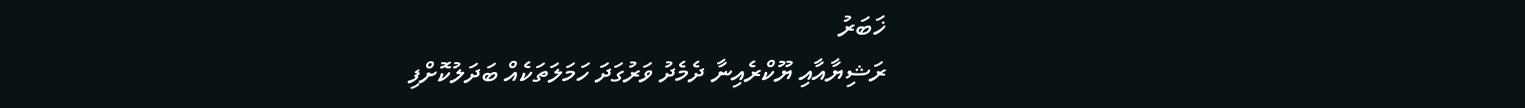ޚަބަރު
ރަޝިޔާއާއި ޔޫކްރެއިނާ ދެމެދު ވަރުގަދަ ހަމަލަތަކެއް ބަދަލުކޮށްފި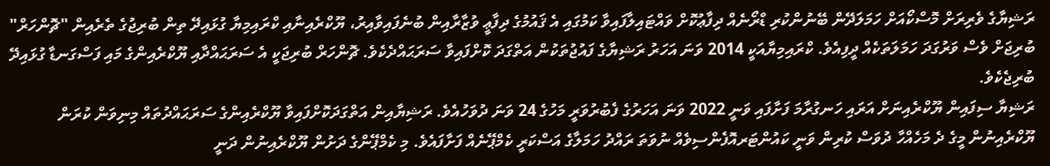ރަޝިޔާގެ ވެރިރަށް މޮސްކޯއަށް ހަމަލަދޭން ބޭނުންކުރި ޑްރޯނެއް ދިފާޢުކޮށް ވައްޓައިލާފައިވާ ކަމުގައި އެ ޤައުމުގެ ދިފާޢީ ވުޒާރާއިން ބުނެފައިވާއިރު، ޔޫކްރެއިނާއި ކްރައިމިޔާ ގުޅައިދޭ ތިން ބުރިޖުގެ ތެރެއިން "ޗޮންހަރް" ބުރިޖަށް ވެސް ވަރުގަދަ ހަމަލަތަކެއް ދީފިއެވެ. ކްރައިމިޔާއަކީ 2014 ވަނަ އަހަރު ރަޝިޔާގެ ފައުޖުތަކުން އަތްގަދަ ކޮށްފައިވާ ސަރަޙައްދެކެވެ. ޗޮންހަރް ބުރިޖަކީ އެ ސަރަޙައްދާއި ޔޫކްރެއިންގެ މައި ފަސްގަނޑާ ގުޅައިދޭ ބުރިޖެކެވެ.
ރަޝިޔާ ސިފައިން ޔޫކްރެއިނަށް އަރައި ހަނގުރާމަ ފަށާފައި ވަނީ 2022 ވަނަ އަހަރުގެ ފެބުރުވަރީ މަހުގެ 24 ވަނަ ދުވަހުއެވެ. ރަޝިޔާއިން އަތްގަދަކޮށްފައިވާ ޔޫކްރެއިންގެ ސަރަޙައްދުތައް މިނިވަން ކުރަން ޔޫކްރެއިނުން މީގެ ދެ މަހެއްހާ ދުވަސް ކުރިން ވަނީ ކައުންޓަރއޮފެންސިވެއް ނުވަތަ ރައްދު ހަމަލާގެ އަސްކަރީ ކެމްޕޭނެއް ފަށާފައެވެ. މި ކެމްޕޭންގެ ދަށުން ޔޫކްރެއިނުން ދަނީ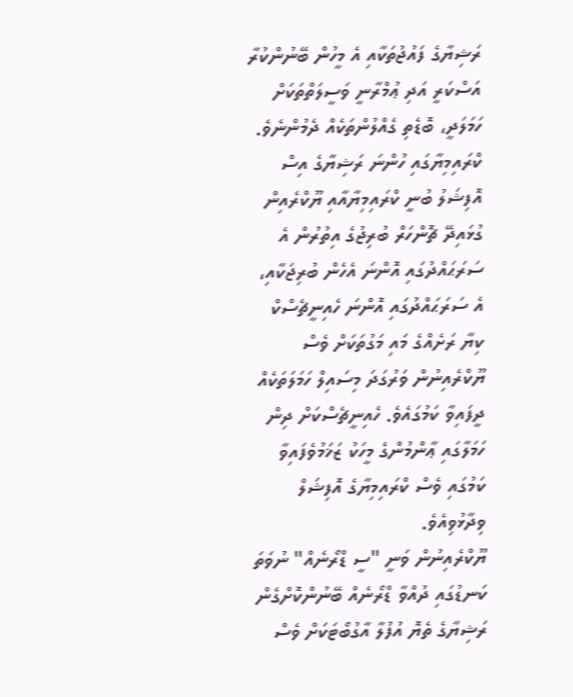ރަޝިޔާގެ ފައުޖުތަކާއި އެ މީހުން ބޭނުންކުރާ އަސްކަރީ އަދި ޢުމްރާނީ ވަސީލަތްތަކަށް ހަމަލަދީ، ބޮޑެތި ގެއްލުންތަކެއް ދެމުންނެވެ.
ކްރައިމިޔާގައި ހުންނަ ރަޝިޔާގެ އިސް އޮފިޝަލު ބުނީ ކްރައިމިޔާއާއި ޔޫކްރެއިން ގުޅައިދޭ ޗޮންހަރް ބުރިޖުގެ އިތުރުން އެ ސަރަޙައްދުގައި އޮންނަ އެހެން ބުރިޖަކާއި، އެ ސަރަޙައްދުގައި އޮންނަ ހެއިނީޗެސްކް ކިޔާ ރަށެއްގެ މައި މަގުތަކަށް ވެސް ޔޫކްރެއިނުން ވަރުގަދަ މިސައިލް ހަމަލަތަކެއް ދީފައިވާ ކަމުގައެވެ. ހެއިނީޗެސްކަށް ދިން ހަމަލާގައި ޢާންމުންގެ މީހަކު ޒަޚަމުވެފައިވާ ކަމުގައި ވެސް ކްރައިމިޔާގެ އޮފިޝަލް ވިދާޅުވިއެވެ.
ޔޫކްރެއިނުން ވަނީ "ސީ ޑްރޯނެއް" ނުވަތަ ކަނޑުގައި ދުއްވާ ޑްރޯނެއް ބޭނުންކޮށްގެން ރަޝިޔާގެ ތެޔޮ އުފުލާ އާގުބޯޓަކަށް ވެސް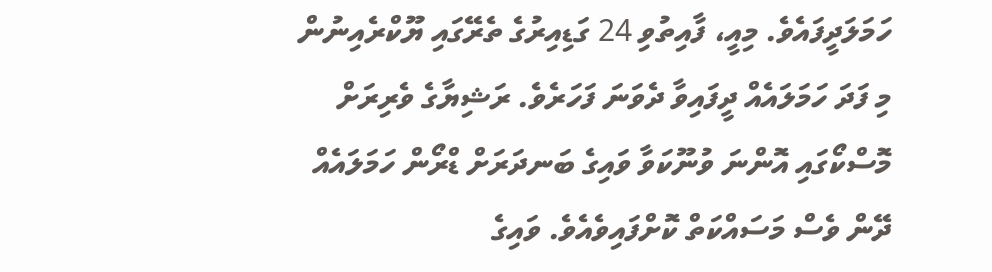ހަމަލަދީފައެވެ. މިއީ، ފާއިތުވި 24 ގަޑިއިރުގެ ތެރޭގައި ޔޫކްރެއިނުން މި ފަދަ ހަމަލައެއް ދީފައިވާ ދެވަނަ ފަހަރެވެ. ރަޝިޔާގެ ވެރިރަށް މޮސްކޯގައި އޮންނަ ވުނޫކަވާ ވައިގެ ބަނދަރަށް ޑްރޯން ހަމަލައެއް ދޭން ވެސް މަސައްކަތް ކޮށްފައިވެއެވެ. ވައިގެ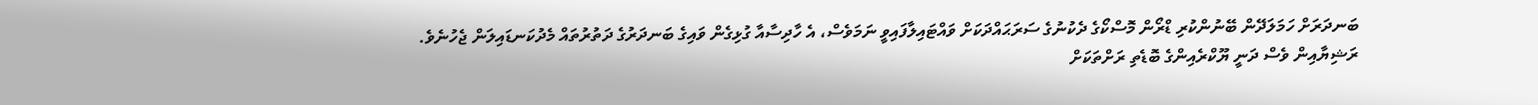ބަނދަރަށް ހަމަލަދޭން ބޭނުންކުރި ޑްރޯން މޮސްކޯގެ ދެކުނުގެ ސަރަޙައްދަކަށް ވައްޓައިލާފައިވީ ނަމަވެސް، އެ ހާދިސާއާ ގުޅިގެން ވައިގެ ބަނދަރުގެ ދަތުރުތައް މެދުކަނޑައިލަން ޖެހުނެވެ.
ރަޝިޔާއިން ވެސް ދަނީ ޔޫކްރެއިންގެ ބޮޑެތި ރަށްތަކަށް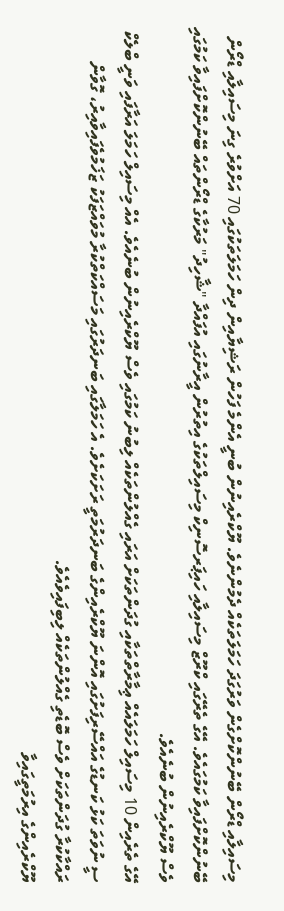މިސައިލާއި ޑްރޯން ބޭނުންކޮށްގެން ވަރުގަދަ ހަމަލަތަކެއް ދެމުންނެވެ. ޔޫކްރެއިނުން ބުނީ އެންމެ ފަހުން ރަޝިޔާއިން ދިން ހަމަލަތަކުގައި 70 އަށްވުރެ ގިނަ މިސައިލާއި ޑްރޯން ބޭނުންކޮށްފައިވާ ކަމުގައެވެ. އޭގެ ތެރޭގައި ކްރޫޒް މިސައިލާއި ހައިޕަރސޮނިކް މިސައިލްތަކުގެ އިތުރުން އީރާނުގައި އުފައްދާ "ޝާހިދު" މަރުކާގެ ޑްރޯންތައް ބޭނުންކޮށްފައިވާ ކަމުގައި ވެސް ޔޫކްރެއިނުން ބުނެއެވެ.
އޭގެ ތެރެއިން 10 މިސައިލް ހަމަލައެއް ޢިމާރާތްތަކާއި ގުދަންތަކަށް އަރައި ގެއްލުންތަކެއް ލިބުނު ކަމުގައި ވެސް ޔޫކްރެއިނުން ބުނެއެވެ. އެއް މިސައިލް ހަމަލަ އަރާފައި ވަނީ ބްލެކް ސީ ނުވަތަ ކަޅު ކަނޑުގެ އައްސޭރިފަށުގައި އޮންނަ ޔޫކްރެއިންގެ ބަނދަރުމަތީ ރަށަކަށެވެ. އެ ހަމަލާގައި ބަނދަރުގައި މަސައްކަތްކުރާ މުވައްޒަފަކު ޒަޚަމުވެފައިވާއިރު، ގޮވާން ރައްކާކުރާ ގުދަންތަކަށް ވެސް ބޮޑެތި ގެއްލުންތަކެއް ލިބިފައިވެއެވެ.
ޔޫކްރެއިންގެ އިރުމަތީގައިވާ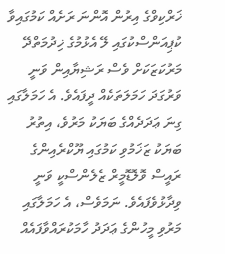ޚަރްކިވްގެ އިރުން އޮންނަ ރަށެއް ކަމުގައިވާ ކުޕިއަންސްކުގައި ލޭ އެޅުމުގެ ޚިދުމަތްދޭ މަރުކަޒަކަށް ވެސް ރަޝިޔާއިން ވަނީ ވަރުގަދަ ހަމަލަތަކެއް ދީފައެވެ. އެ ހަމަލާގައި ގިނަ ޢަދަދެއްގެ ބަޔަކު މަރުވެ، އިތުރު ބަޔަކު ޒަޚަމުވި ކަމުގައި ޔޫކްރެއިންގެ ރައީސް ވޮލޮޑޮމީރް ޒެލެންސްކީ ވަނީ ވިދާޅުވެފައެވެ. ނަމަވެސް، އެ ހަމަލާގައި މަރުވި މީހުންގެ ޢަދަދު ހާމަކުރައްވާފައެއް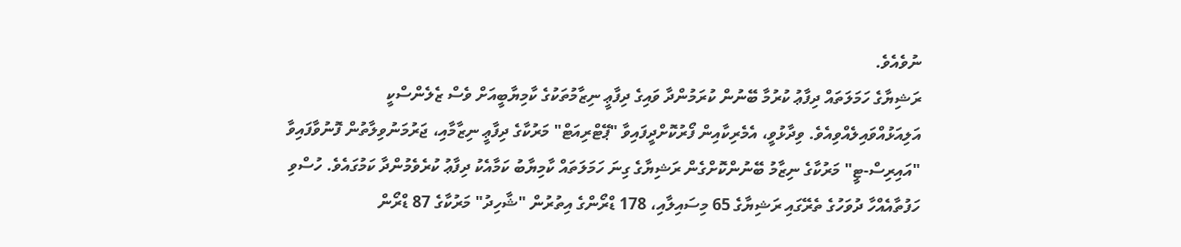ނުވެއެވެ.
ރަޝިޔާގެ ހަމަލަތައް ދިފާޢު ކުރުމާ ބޭނުން ކުރަމުންދާ ވައިގެ ދިފާޢީ ނިޒާމުތަކުގެ ކާމިޔާބީއަށް ވެސް ޒެލެންސްކީ އަލިއަޅުއްވައިލެއްވިއެވެ. ވިދާޅުވީ، އެމެރިކާއިން ފޯރުކޮށްދީފައިވާ "ޕޭޓްރިއަޓް" މަރުކާގެ ދިފާޢީ ނިޒާމާއި، ޖަރުމަނުވިލާތުން ފޮނުވާފައިވާ "އައިރިސް-ޓީ" މަރުކާގެ ނިޒާމު ބޭނުންކޮށްގެން ރަޝިޔާގެ ގިނަ ހަމަލަތައް ކާމިޔާބު ކަމާއެކު ދިފާޢު ކުރެވެމުންދާ ކަމުގައެވެ. ހުސްވި ހަފުތާއެއްހާ ދުވަހުގެ ތެރޭގައި ރަޝިޔާގެ 65 މިސައިލާއި، 178 ޑްރޯންގެ އިތުރުން "ޝާހިދު" މަރުކާގެ 87 ޑްރޯން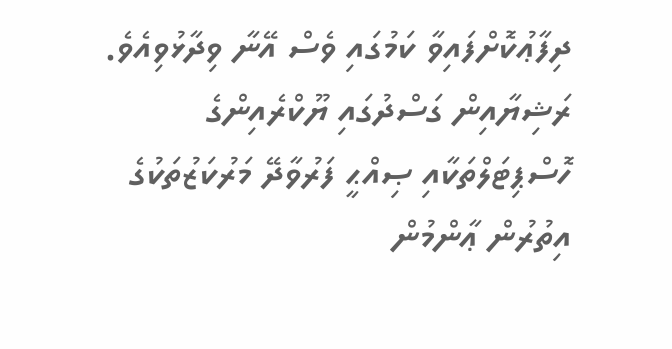ދިފާޢުކޮށްފައިވާ ކަމުގައި ވެސް އޭނާ ވިދާޅުވިއެވެ.
ރަޝިޔާއިން ގަސްދުގައި ޔޫކްރެއިންގެ ހޮސްޕިޓަލްތަކާއި ޞިއްޙީ ފަރުވާދޭ މަރުކަޒުތަކުގެ އިތުރުން ޢާންމުން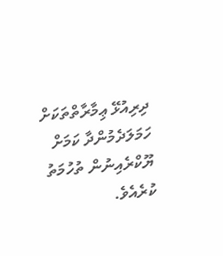ދިރިއުޅޭ ޢިމާރާތްތަކަށް ހަމަލަދެމުންދާ ކަމަށް ޔޫކްރެއިނުން ތުހުމަތު ކުރެއެވެ.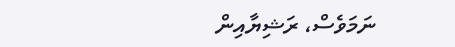ނަމަވެސް، ރަޝިޔާއިން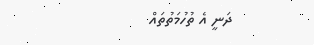ދަނީ އެ ތުހުމަތުތައް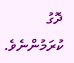ދޮގު ކުރަމުންނެވެ.